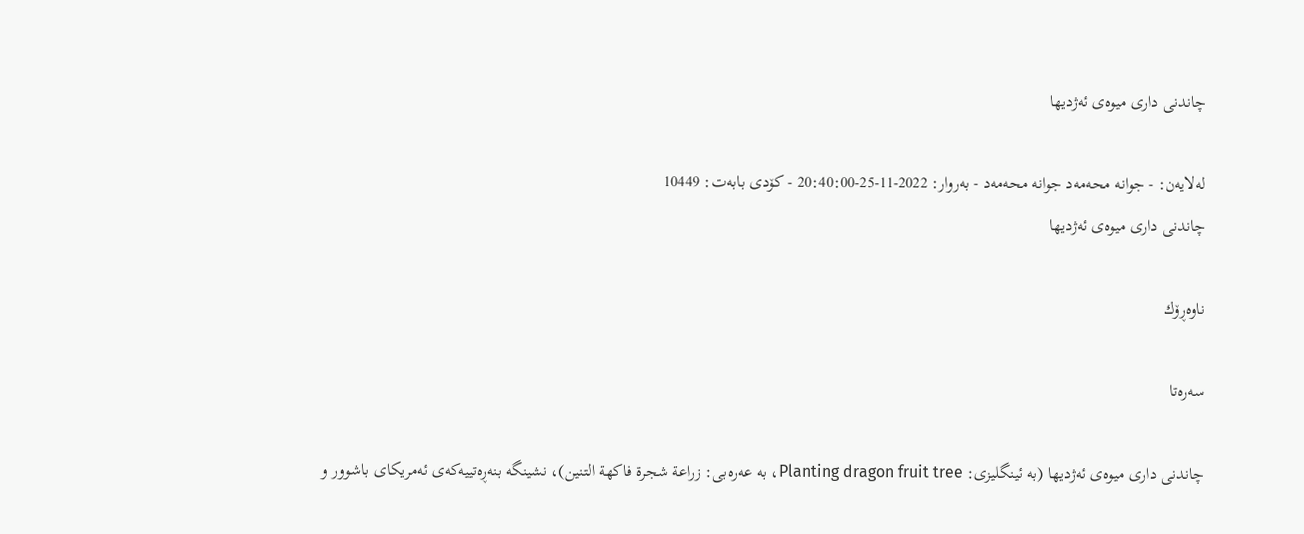چاندنی داری میوەی ئەژدیها

له‌لایه‌ن: - جوانە محەمەد جوانە محەمەد - به‌روار: 2022-11-25-20:40:00 - کۆدی بابەت: 10449
چاندنی داری میوەی ئەژدیها

ناوه‌ڕۆك

سەرەتا

چاندنی داری میوەی ئەژدیها (بە ئینگلیزی: Planting dragon fruit tree، بە عەرەبی: زراعة شجرة فاکهة التنین)، نشینگە بنەڕەتییەکەی ئەمریکای باشوور و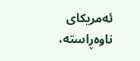ئەمریکای ناوەڕاستە،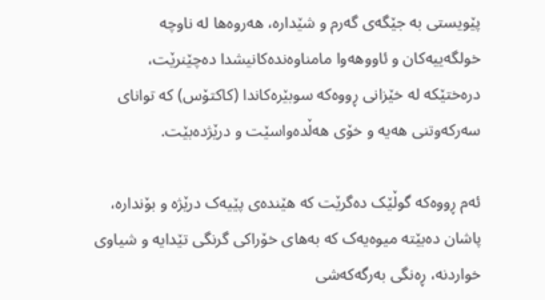پێویستی بە جێگەی گەرم و شێدارە، هەروەها لە ناوچە خولگەییەکان و ئاووهەوا مامناوەندەکانیشدا دەچێنرێت، درەختێکە لە خێزانی ڕووەکە سوبێرەکاندا (کاکتۆس) کە توانای سەرکەوتنی هەیە و خۆی هەڵدەواسێت و درێژدەبێت.

ئەم ڕووەکە گوڵێک دەگرێت کە هێندەی پێیەک درێژە و بۆندارە، پاشان دەبێتە میوەیەک کە بەهای خۆراکی گرنگی تێدایە و شیاوی خواردنە، ڕەنگی بەرگەکەشی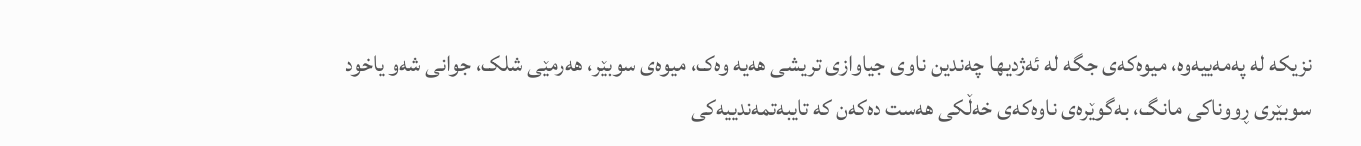نزیکە لە پەمەییەوە، میوەکەی جگە لە ئەژدیها چەندین ناوی جیاوازی تریشی هەیە وەک، میوەی سوبێر، هەرمێی شلک، جوانی شەو یاخود سوبێری ڕووناکی مانگ، بەگوێرەی ناوەکەی خەڵکی هەست دەکەن کە تایبەتمەندییەکی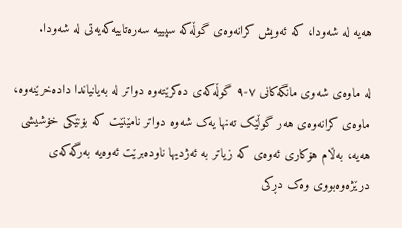هەیە لە شەودا، کە ئەویش کرانەوەی گوڵەکە سپییە سەرەتاییەکەیەتی لە شەودا.

لە ماوەی شەوی مانگەکانی ٧-٩ گوڵەکەی دەکرێتەوە دواتر لە بەیانیاندا دادەخرێنەوە، ماوەی کرانەوەی هەر گوڵێک تەنها یەک شەوە دواتر نامێنێت کە بۆنێکی خۆشیشی هەیە، بەڵام هۆکاری ئەوەی کە زیاتر بە ئەژدیها ناودەبرێت ئەوەیە بەرگەکەی درێژەوەبووی وەک دڕکی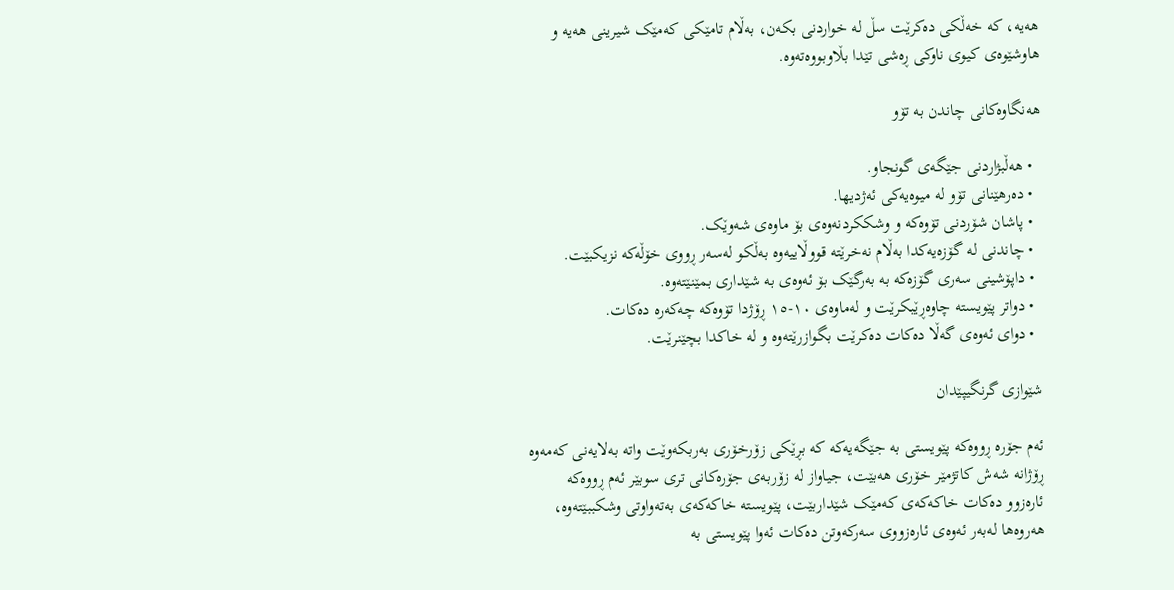هەیە، کە خەڵکی دەکرێت سڵ لە خواردنی بکەن، بەڵام تامێکی کەمێک شیرینی هەیە و هاوشێوەی کیوی ناوکی ڕەشی تێدا بڵاوبووەتەوە.

هەنگاوەکانی چاندن بە تۆو

  • هەڵبژاردنی جێگەی گونجاو.
  • دەرهێنانی تۆو لە میوەیەکی ئەژدیها.
  • پاشان شۆردنی تۆوەکە و وشککردنەوەی بۆ ماوەی شەوێک.
  • چاندنی لە گۆزەیەکدا بەڵام نەخرێتە قووڵاییەوە بەڵکو لەسەر ڕووی خۆڵەکە نزیکبێت.
  • داپۆشینی سەری گۆزەکە بە بەرگێک بۆ ئەوەی بە شێداری بمێنێتەوە.
  • دواتر پێویستە چاوەڕێبکرێت و لەماوەی ١٠-١٥ ڕۆژدا تۆوەکە چەکەرە دەکات.
  • دوای ئەوەی گەڵا دەکات دەکرێت بگوازرێتەوە و لە خاکدا بچێنرێت.

شێوازی گرنگیپێدان

ئەم جۆرە ڕووەکە پێویستی بە جێگەیەکە کە بڕێکی زۆرخۆری بەربکەوێت واتە بەلایەنی کەمەوە ڕۆژانە شەش کاتژمێر خۆری هەبێت، جیاواز لە زۆربەی جۆرەکانی تری سوبێر ئەم ڕووەکە ئارەزوو دەکات خاکەکەی کەمێک شێداربێت، پێویستە خاکەکەی بەتەواوتی وشکببێتەوە، هەروەها لەبەر ئەوەی ئارەزووی سەرکەوتن دەکات ئەوا پێویستی بە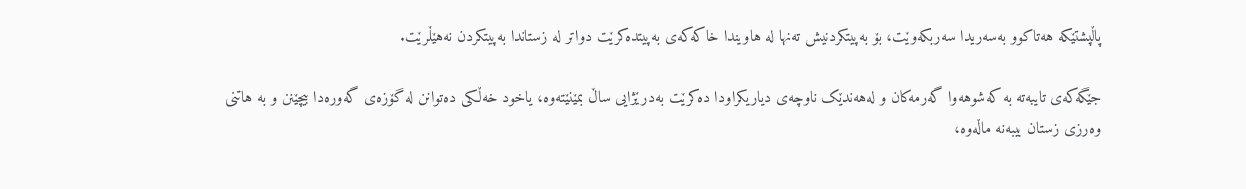پاڵپشتێکە هەتاکوو بەسەریدا سەربکەوێت، بۆ بەپیتکردنیش تەنها لە هاویندا خاکەکەی بەپیتدەکرێت دواتر لە زستاندا بەپیتکردن نەهێڵرێت.

جێگەکەی تایبەتە بە کەشوهەوا گەرمەکان و لەهەندێک ناوچەی دیاریکراودا دەکرێت بەدرێژایی ساڵ بمێنێتەوە، یاخود خەڵکی دەتوانن لە گۆزەی گەورەدا بیچێنن و بە هاتنی وەرزی زستان بیبەنە ماڵەوە،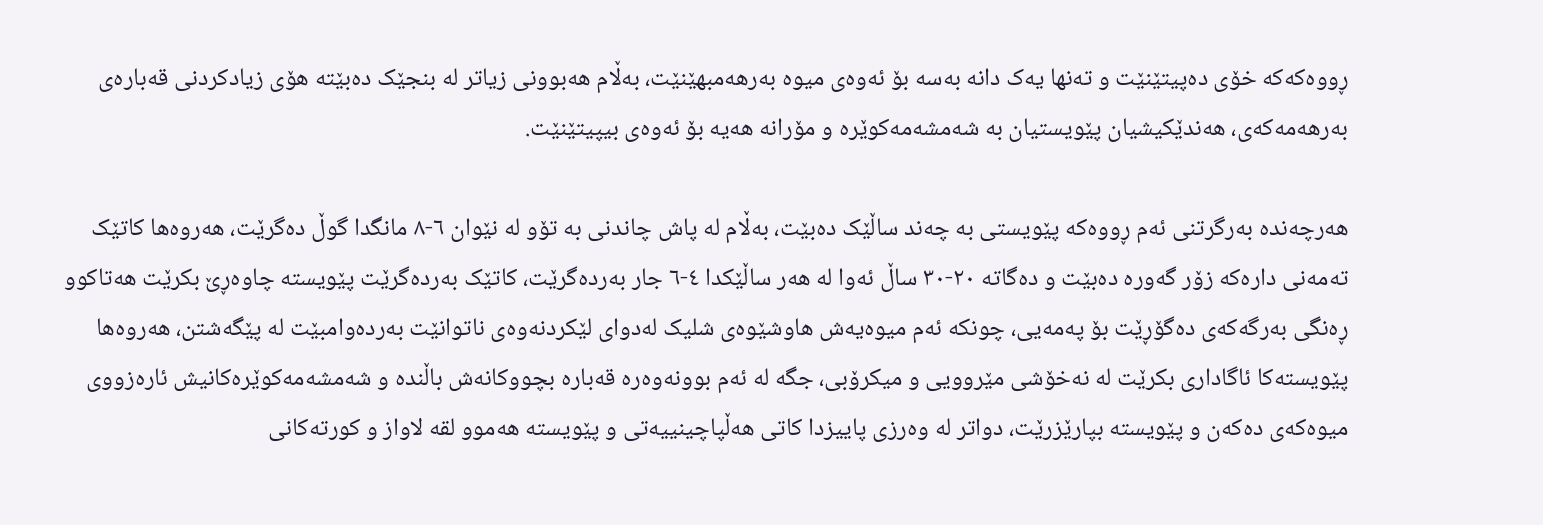ڕووەکەکە خۆی دەپیتێنێت و تەنها یەک دانە بەسە بۆ ئەوەی میوە بەرهەمبهێنێت، بەڵام هەبوونی زیاتر لە بنجێک دەبێتە هۆی زیادکردنی قەبارەی بەرهەمەکەی، هەندێکیشیان پێویستیان بە شەمشەمەکوێرە و مۆرانە هەیە بۆ ئەوەی بیپیتێنێت.

هەرچەندە بەرگرتنی ئەم ڕووەکە پێویستی بە چەند ساڵێک دەبێت، بەڵام لە پاش چاندنی بە تۆو لە نێوان ٦-٨ مانگدا گوڵ دەگرێت، هەروەها کاتێک تەمەنی دارەکە زۆر گەورە دەبێت و دەگاتە ٢٠-٣٠ ساڵ ئەوا لە هەر ساڵێکدا ٤-٦ جار بەردەگرێت، کاتێک بەردەگرێت پێویستە چاوەڕێ بکرێت هەتاکوو ڕەنگی بەرگەکەی دەگۆڕێت بۆ پەمەیی، چونکە ئەم میوەیەش هاوشێوەی شلیک لەدوای لێکردنەوەی ناتوانێت بەردەوامبێت لە پێگەشتن، هەروەها پێویستەکا ئاگاداری بکرێت لە نەخۆشی مێروویی و میکرۆبی، جگە لە ئەم بوونەوەرە قەبارە بچووکانەش باڵندە و شەمشەمەکوێرەکانیش ئارەزووی میوەکەی دەکەن و پێویستە بپارێزرێت، دواتر لە وەرزی پاییزدا کاتی هەڵپاچینییەتی و پێویستە هەموو لقە لاواز و کورتەکانی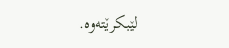لێبکرێتەوە.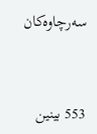سەرچاوەکان



553 بینین